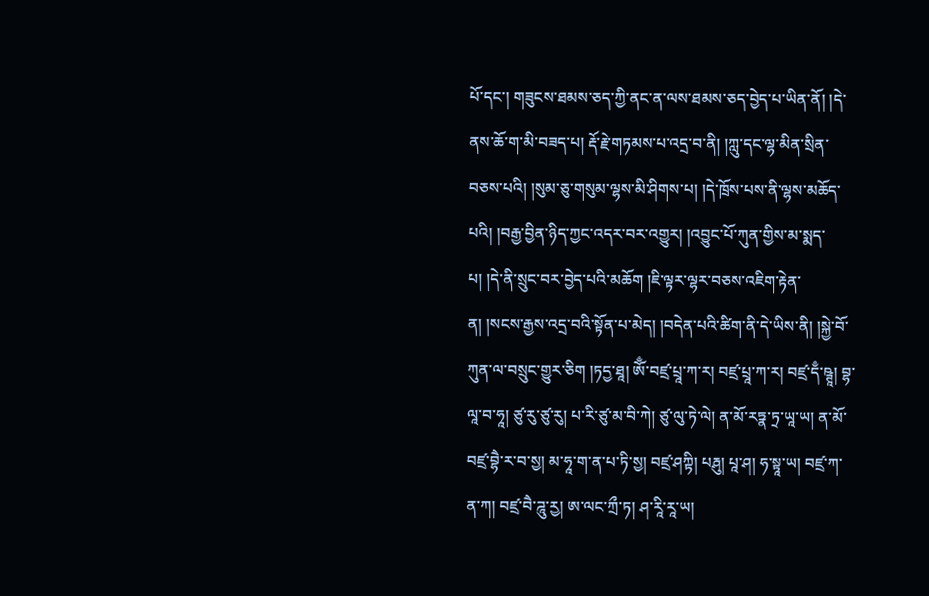པོ་དང་། གཟུངས་ཐམས་ཅད་ཀྱི་ནང་ན་ལས་ཐམས་ཅད་བྱེད་པ་ཡིན་ནོ། །དེ་ནས་ཆོ་ག་མི་བཟད་པ། རྡོ་རྗེ་གཏམས་པ་འདྲ་བ་ནི། །ཀླུ་དང་ལྷ་མིན་སྲིན་བཅས་པའི། །སུམ་ཅུ་གསུམ་ལྷས་མི་ཤིགས་པ། །དེ་ཁྲོས་པས་ནི་ལྷས་མཆོད་པའི། །བརྒྱ་བྱིན་ཉིད་ཀྱང་འདར་བར་འགྱུར། །འབྱུང་པོ་ཀུན་གྱིས་མ་སྨད་པ། །དེ་ནི་སྲུང་བར་བྱེད་པའི་མཆོག །ཇི་ལྟར་ལྷར་བཅས་འཇིག་རྟེན་ན། །སངས་རྒྱས་འདྲ་བའི་སྟོན་པ་མེད། །བདེན་པའི་ཚིག་ནི་དེ་ཡིས་ནི། །སྐྱེ་བོ་ཀུན་ལ་བསྲུང་གྱུར་ཅིག །ཏདྱ་ཐཱ། ཨོྃ་བཛྲ་པྲཱ་ཀ་ར། བཛྲ་པྲཱ་ཀ་ར། བཛྲ་དྃ་ཥྚཱ། བྷ་ལཱ་བ་ཧཱ། ཙུ་རུ་ཙུ་རུ། པ་རི་ཙུ་མ་བི་ཀེ། ཙུ་ལུ་ཏེ་ལེ། ན་མོ་རཏྣ་ཏྲ་ཡཱ་ཡ། ན་མོ་བཛྲ་བྷཻ་ར་བ་སྱ། མ་ཧཱ་ག་ན་པ་ཏི་སྱ། བཛྲ་ཤཀྟི། པརྴུ། པཱ་ཤ། ཧ་སྟཱ་ཡ། བཛྲ་ཀ་ན་ཀ། བཛྲ་བཻ་ཌཱུ་རྱ། ཨ་ལང་ཀྲྀ་ཏ། ཤ་རཱི་རཱ་ཡ།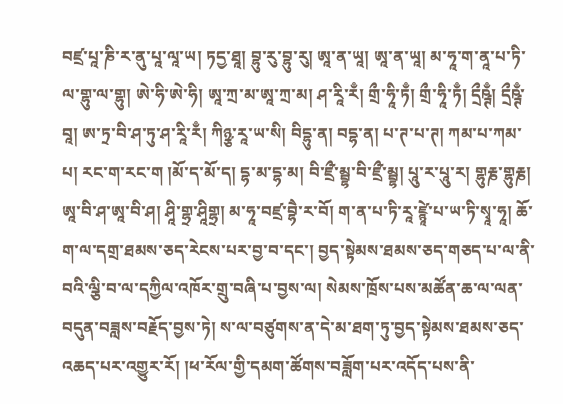བཛྲ་པཱ་ཎི་ར་ནུ་པཱ་ལཱ་ཡ། ཏདྱ་ཐཱ། བྷུ་རུ་བྷུ་རུ། ཨཱ་ན་ཡཱ། ཨཱ་ན་ཡཱ། མ་ཧཱ་ག་ནཱ་པ་ཏི་ལ་གྷུ་ལ་གྷུ། ཨེ་ཧི་ཨེ་ཧི། ཨཱ་ཀྲ་མ་ཨཱ་ཀྲ་མ། ཤ་རཱི་རྃ། གྲྀ་ཧཱི་ཏྃ། གྲྀ་ཧཱི་ཏྃ། དྲྀཥྚྃ། དྲྀཥྚྃ་བཱ། ཨ་ཏྲ་བི་ཤ་ཏུ་ཤ་རཱི་རྃ། ཀིཉྩ་རཱ་ཡ་སི། བིདྷུ་ན། བདྷ་ན། པ་ཊ་པ་ཊ། ཀམ་པ་ཀམ་པ། རང་ག་རང་ག །མོ་ད་མོ་ད། དྷ་མ་དྷ་མ། བི་ཛྲྀ་མྦྷ་བི་ཛྲྀ་མྦྷ། པཱུ་ར་པཱུ་ར། གྷུརྞ་གྷུརྞ། ཨཱ་བི་ཤ་ཨཱ་བི་ཤ། ཤཱི་གྷྲ་ཤཱིགྷྲ། མ་ཧཱ་བཛྲ་བྷཻ་ར་བོ། ག་ན་པ་ཏི་རཱ་ཛྙཱེ་པ་ཡ་ཏི་སྭཱ་ཧཱ། ཆོ་ག་ལ་དགྲ་ཐམས་ཅད་རེངས་པར་བྱ་བ་དང་། བྱད་སྟེམས་ཐམས་ཅད་གཅད་པ་ལ་ནི་བའི་ལྕི་བ་ལ་དཀྱིལ་འཁོར་གྲུ་བཞི་པ་བྱས་ལ། སེམས་ཁྲོས་པས་མཚོན་ཆ་ལ་ལན་བདུན་བཟླས་བརྗོད་བྱས་ཏེ། ས་ལ་བཙུགས་ན་དེ་མ་ཐག་ཏུ་བྱད་སྟེམས་ཐམས་ཅད་འཆད་པར་འགྱུར་རོ། །ཕ་རོལ་གྱི་དམག་ཚོགས་བཟློག་པར་འདོད་པས་ནི་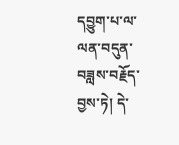དབྱུག་པ་ལ་ལན་བདུན་བཟླས་བརྗོད་བྱས་ཏེ། དེ་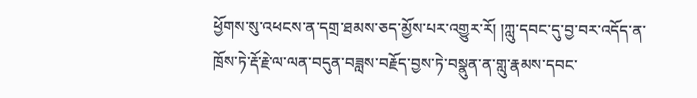ཕྱོགས་སུ་འཕངས་ན་དགྲ་ཐམས་ཅད་མྱོས་པར་འགྱུར་རོ། །ཀླུ་དབང་དུ་བྱ་བར་འདོད་ན་ཁྲོས་ཏེ་རྡོ་རྗེ་ལ་ལན་བདུན་བཟླས་བརྗོད་བྱས་ཏེ་བསྣུན་ན་གླུ་རྣམས་དབང་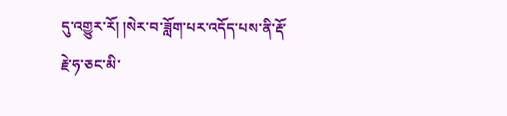དུ་འགྱུར་རོ། །སེར་བ་ཟློག་པར་འདོད་པས་ནི་རྡོ་རྗེ་ཧ་ཅང་མི་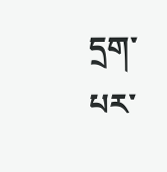དྲག་པར་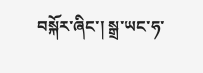བསྐོར་ཞིང་། སྒྲ་ཡང་ཧ་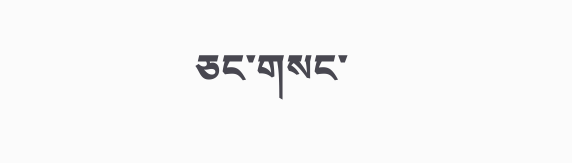ཅང་གསང་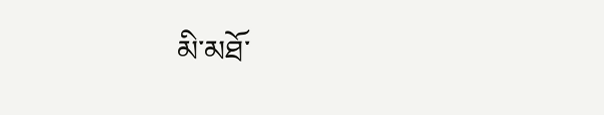མི་མཐོ་